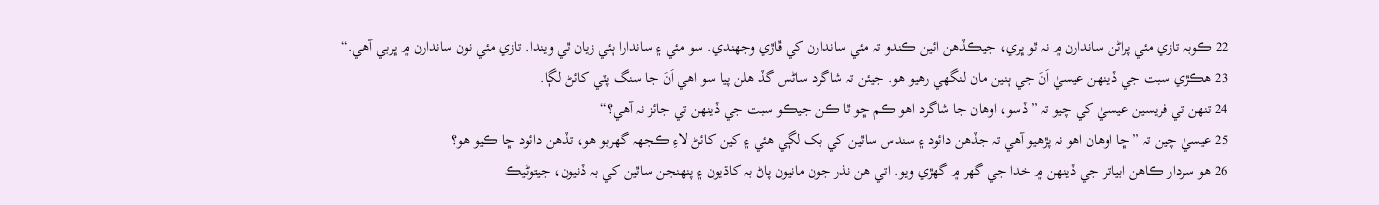22 ڪوبہ تازي مئي پراڻن ساندارن ۾ نہ ٿو ڀري، جيڪڏھن ائين ڪندو تہ مئي ساندارن کي ڦاڙي وجھندي. سو مئي ۽ ساندارا ٻئي زيان ٿي ويندا. تازي مئي نون ساندارن ۾ ڀربي آھي.“
23 ھڪڙي سبت جي ڏينھن عيسيٰ اَنَ جي ٻنين مان لنگھي رھيو ھو. جيئن تہ شاگرد ساڻس گڏ ھلن پيا سو اھي اَنَ جا سنگ پٽي کائڻ لڳا.
24 تنھن تي فريسين عيسيٰ کي چيو تہ ”ڏسو، اوھان جا شاگرد اھو ڪم ڇو ٿا ڪن جيڪو سبت جي ڏينھن تي جائز نہ آھي؟“
25 عيسيٰ چين تہ ”ڇا اوھان اھو نہ پڙھيو آھي تہ جڏھن دائود ۽ سندس ساٿين کي بک لڳي ھئي ۽ کين کائڻ لاءِ ڪجھہ گھربو ھو، تڏھن دائود ڇا ڪيو ھو؟
26 ھو سردار ڪاھن ابياتر جي ڏينھن ۾ خدا جي گھر ۾ گھڙي ويو. اتي ھن نذر جون مانيون پاڻ بہ کاڌيون ۽ پنھنجن ساٿين کي بہ ڏنيون، جيتوڻيڪ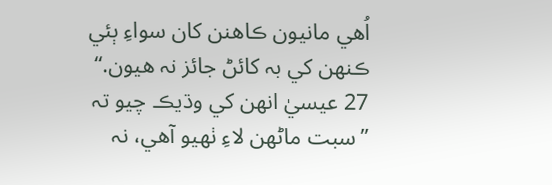اُھي مانيون ڪاھنن کان سواءِ ٻئي ڪنھن کي بہ کائڻ جائز نہ ھيون.“
27 عيسيٰ انھن کي وڌيڪ چيو تہ ”سبت ماڻھن لاءِ ٺھيو آھي، نہ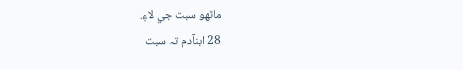ماڻھو سبت جي لاءِ.
28 ابنآدم تہ سبت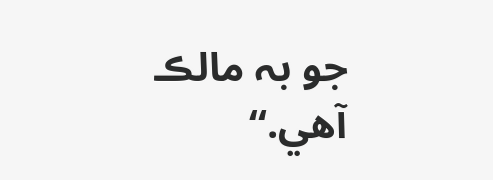جو بہ مالڪ آھي.“